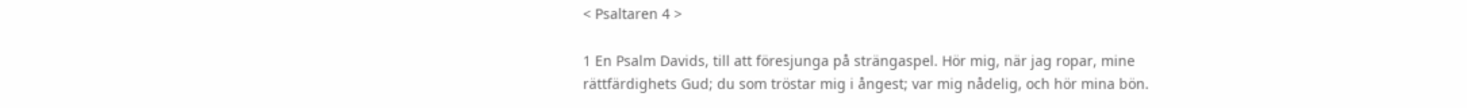< Psaltaren 4 >

1 En Psalm Davids, till att föresjunga på strängaspel. Hör mig, när jag ropar, mine rättfärdighets Gud; du som tröstar mig i ångest; var mig nådelig, och hör mina bön.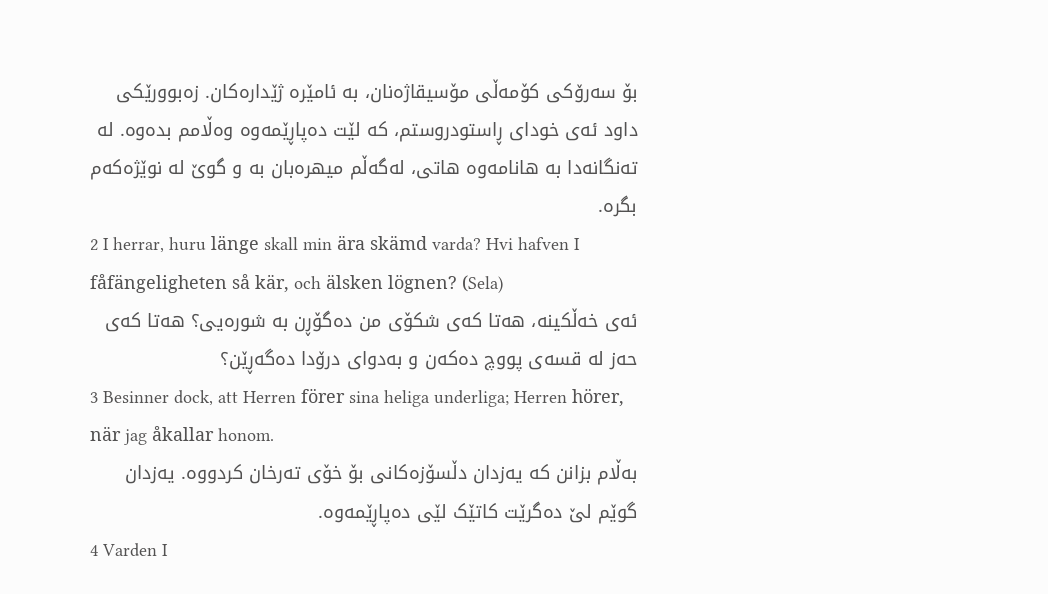بۆ سەرۆکی کۆمەڵی مۆسیقاژەنان، بە ئامێرە ژێدارەکان. زەبوورێکی داود ئەی خودای ڕاستودروستم، کە لێت دەپاڕێمەوە وەڵامم بدەوە. لە تەنگانەدا بە هانامەوە هاتی، لەگەڵم میهرەبان بە و گوێ لە نوێژەکەم بگرە.
2 I herrar, huru länge skall min ära skämd varda? Hvi hafven I fåfängeligheten så kär, och älsken lögnen? (Sela)
ئەی خەڵکینە، هەتا کەی شکۆی من دەگۆڕن بە شورەیی؟ هەتا کەی حەز لە قسەی پووچ دەکەن و بەدوای درۆدا دەگەڕێن؟
3 Besinner dock, att Herren förer sina heliga underliga; Herren hörer, när jag åkallar honom.
بەڵام بزانن کە یەزدان دڵسۆزەکانی بۆ خۆی تەرخان کردووە. یەزدان گوێم لێ دەگرێت کاتێک لێی دەپاڕێمەوە.
4 Varden I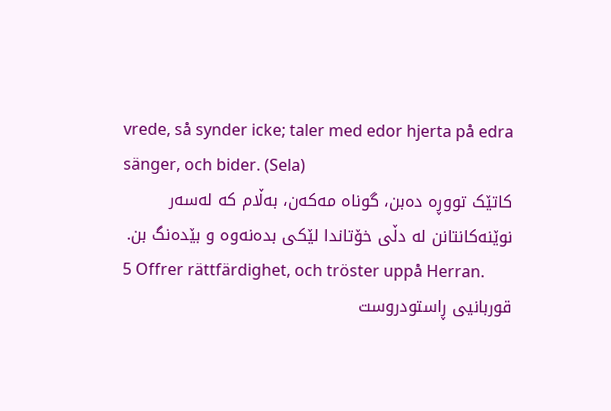vrede, så synder icke; taler med edor hjerta på edra sänger, och bider. (Sela)
کاتێک تووڕە دەبن، گوناه مەکەن، بەڵام کە لەسەر نوێنەکانتانن لە دڵی خۆتاندا لێکی بدەنەوە و بێدەنگ بن.
5 Offrer rättfärdighet, och tröster uppå Herran.
قوربانیی ڕاستودروست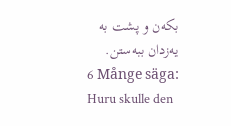بکەن و پشت بە یەزدان ببەستن.
6 Månge säga: Huru skulle den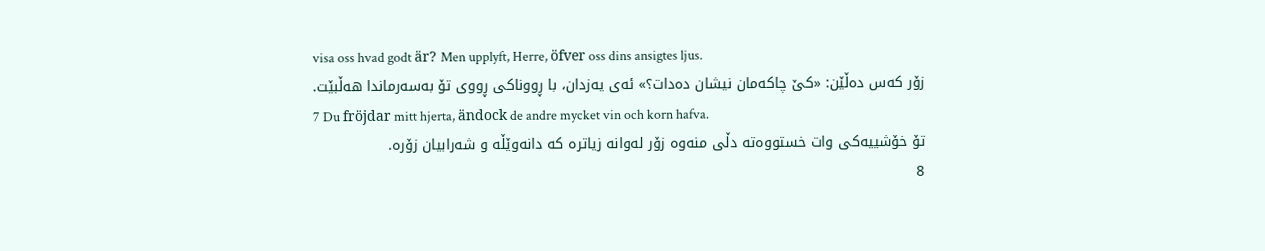visa oss hvad godt är? Men upplyft, Herre, öfver oss dins ansigtes ljus.
زۆر کەس دەڵێن: «کێ چاکەمان نیشان دەدات؟» ئەی یەزدان، با ڕووناکی ڕووی تۆ بەسەرماندا هەڵبێت.
7 Du fröjdar mitt hjerta, ändock de andre mycket vin och korn hafva.
تۆ خۆشییەکی وات خستووەتە دڵی منەوە زۆر لەوانە زیاترە کە دانەوێڵە و شەرابیان زۆرە.
8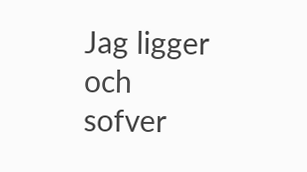Jag ligger och sofver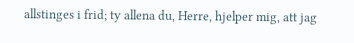allstinges i frid; ty allena du, Herre, hjelper mig, att jag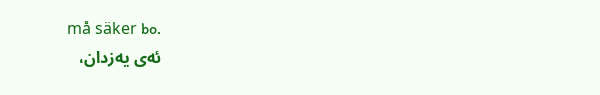må säker bo.
ئەی یەزدان،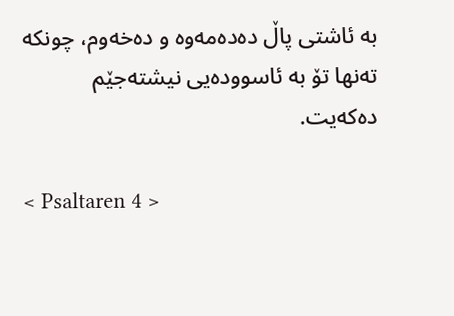بە ئاشتی پاڵ دەدەمەوە و دەخەوم، چونکە تەنها تۆ بە ئاسوودەیی نیشتەجێم دەکەیت.

< Psaltaren 4 >